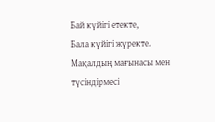Бай күйігі етекте,
Бала күйігі жүректе.
Мақалдың мағынасы мен түсіндірмесі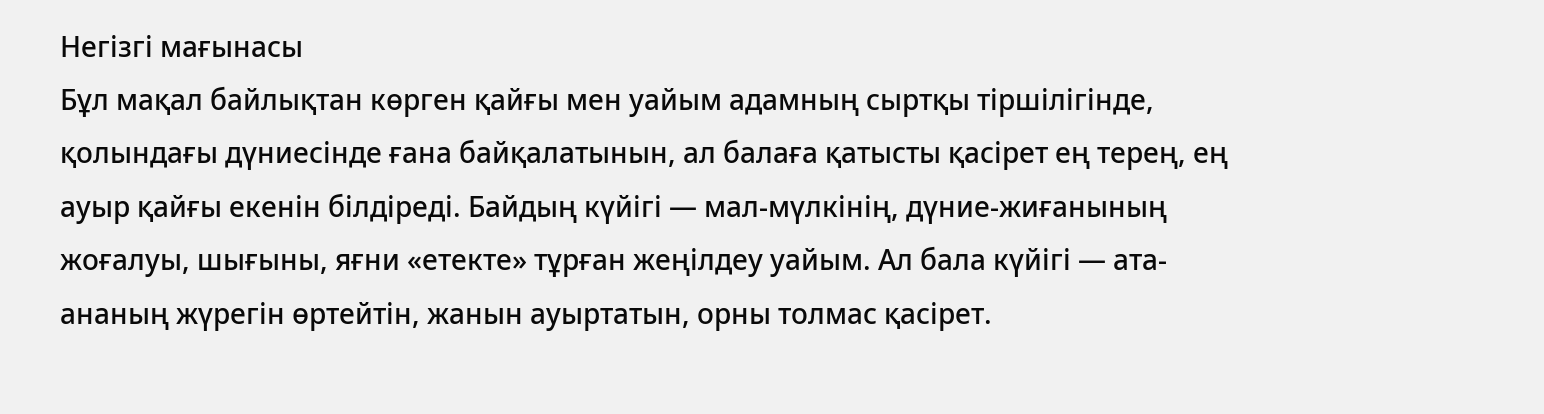Негізгі мағынасы
Бұл мақал байлықтан көрген қайғы мен уайым адамның сыртқы тіршілігінде, қолындағы дүниесінде ғана байқалатынын, ал балаға қатысты қасірет ең терең, ең ауыр қайғы екенін білдіреді. Байдың күйігі — мал-мүлкінің, дүние-жиғанының жоғалуы, шығыны, яғни «етекте» тұрған жеңілдеу уайым. Ал бала күйігі — ата-ананың жүрегін өртейтін, жанын ауыртатын, орны толмас қасірет.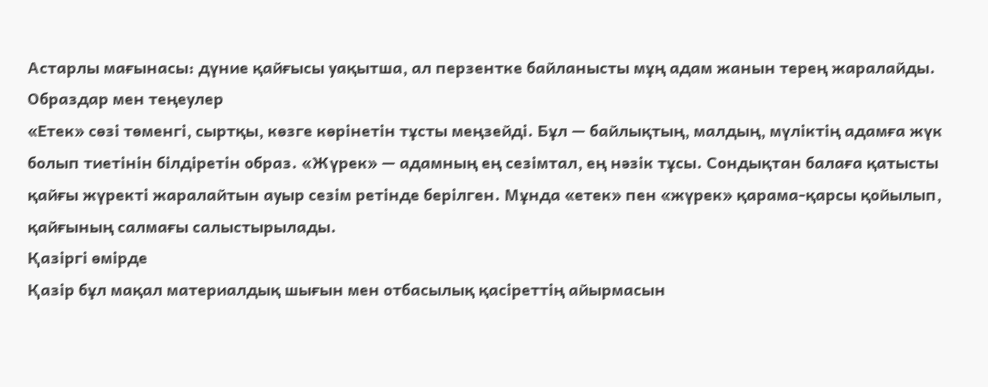Астарлы мағынасы: дүние қайғысы уақытша, ал перзентке байланысты мұң адам жанын терең жаралайды.
Образдар мен теңеулер
«Етек» сөзі төменгі, сыртқы, көзге көрінетін тұсты меңзейді. Бұл — байлықтың, малдың, мүліктің адамға жүк болып тиетінін білдіретін образ. «Жүрек» — адамның ең сезімтал, ең нәзік тұсы. Сондықтан балаға қатысты қайғы жүректі жаралайтын ауыр сезім ретінде берілген. Мұнда «етек» пен «жүрек» қарама-қарсы қойылып, қайғының салмағы салыстырылады.
Қазіргі өмірде
Қазір бұл мақал материалдық шығын мен отбасылық қасіреттің айырмасын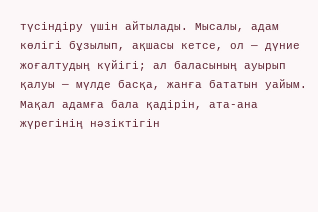түсіндіру үшін айтылады. Мысалы, адам көлігі бұзылып, ақшасы кетсе, ол — дүние жоғалтудың күйігі; ал баласының ауырып қалуы — мүлде басқа, жанға бататын уайым. Мақал адамға бала қадірін, ата-ана жүрегінің нәзіктігін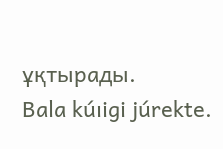ұқтырады.
Bala kúıigi júrekte.